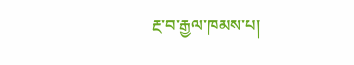རྔ་བ་རྒྱལ་ཁམས་པ།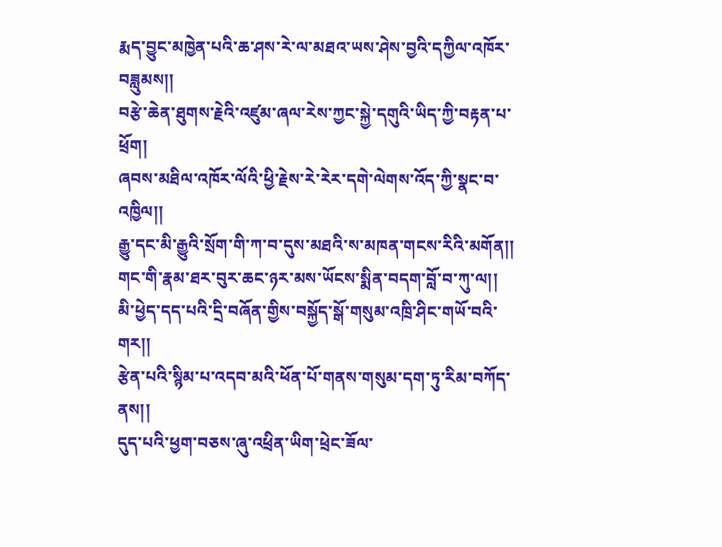རྨད་བྱུང་མཁྱེན་པའི་ཆ་ཤས་རེ་ལ་མཐའ་ཡས་ཤེས་བྱའི་དཀྱིལ་འཁོར་བཟླུམས།།
བརྩེ་ཆེན་ཐུགས་རྗེའི་འཛུམ་ཞལ་རེས་ཀྱང་སྐྱེ་དགུའི་ཡིད་ཀྱི་བརྟན་པ་ཕྲོག།
ཞབས་མཐིལ་འཁོར་ལོའི་ཕྱི་རྗེས་རེ་རེར་དགེ་ལེགས་འོད་ཀྱི་སྣང་བ་འཁྱིལ།།
རྒྱུ་དང་མི་རྒྱུའི་སྲོག་གི་ཀ་བ་དུས་མཐའི་ས་མཁན་གངས་རིའི་མགོན།།
གང་གི་རྣམ་ཐར་བུར་ཆང་ཉར་མས་ཡོངས་སྨིན་བདག་བློ་བ་ཀུ་ལ།།
མི་ཕྱེད་དད་པའི་དྲི་བཞོན་གྱིས་བསྐྱོད་སྒོ་གསུམ་འཁྲི་ཤིང་གཡོ་བའི་གར།།
རྩེན་པའི་སྙིམ་པ་འདབ་མའི་ཕོན་པོ་གནས་གསུམ་དག་ཏུ་རིམ་བཀོད་ནས།།
དུད་པའི་ཕྱག་བཅས་ཞུ་འཕྲིན་ཡིག་ཕྲེང་ཟོལ་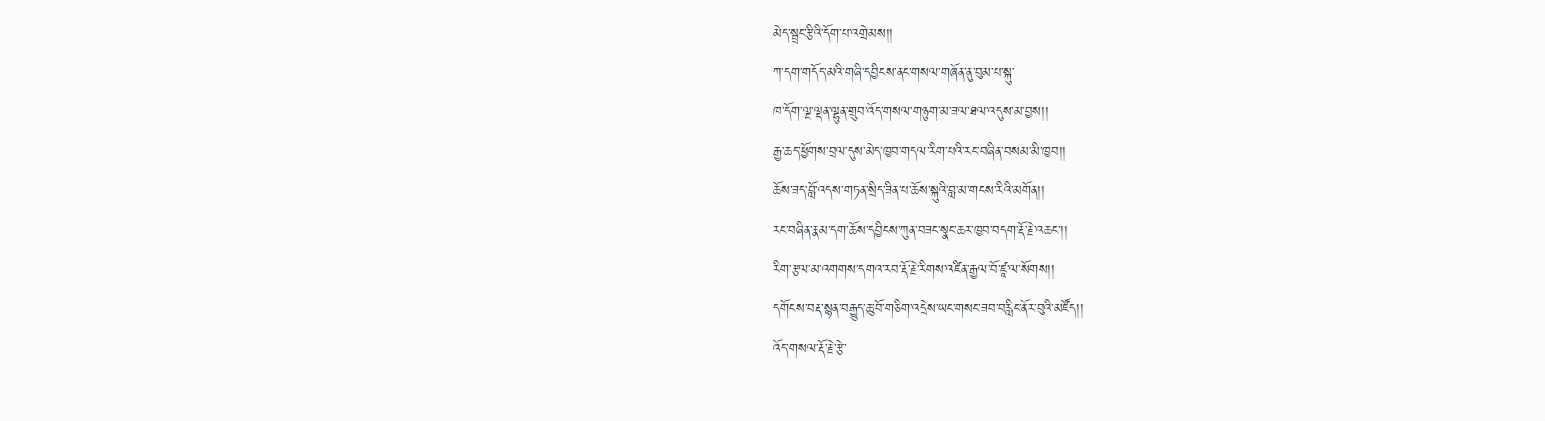མེད་སྦྲང་རྩིའི་དོག་པ་འགྲེམས།།
ཀ་དག་གདོད་མའི་གཞི་དབྱིངས་ནང་གསལ་གཞོན་ནུ་བུམ་པ་སྐུ་
ཁ་དོག་ལྔ་ལྡན་ལྷུན་གྲུབ་འོད་གསལ་གཉུག་མ་ཟལ་ཐལ་འདུས་མ་བྱས།།
རྒྱ་ཆད་ཕྱོགས་བྲལ་དུས་མེད་ཁྱབ་གདལ་རིག་པའི་རང་བཞིན་བསམ་མི་ཁྱབ།།
ཆོས་ཟད་བློ་འདས་གཏན་སྲིད་ཟིན་པ་ཆོས་སྐུའི་བླ་མ་གངས་རིའི་མགོན།།
རང་བཞིན་རྣམ་དག་ཆོས་དབྱིངས་ཀུན་བཟང་སྣང་ཆར་ཁྱབ་བདག་རྡོ་རྗེ་འཆང་།།
རིག་རྩལ་མ་འགགས་དགའ་རབ་རྡོ་རྗེ་རིགས་འཛིན་རྒྱལ་བོ་ཛཱ་ལ་སོགས།།
དགོངས་བརྡ་སྙན་བརྒྱུད་ཆུ་བོ་གཅིག་འདྲེས་ཡང་གསང་ཟབ་བརླིང་ནོར་བུའི་མཛོད།།
འོད་གསལ་རྡོ་རྗེ་རྩེ་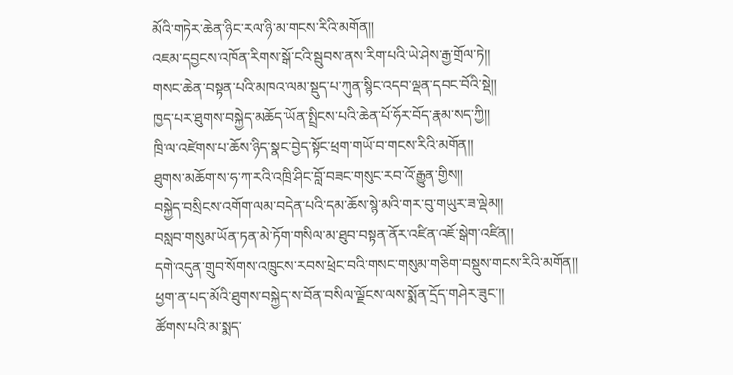མོའི་གཏེར་ཆེན་ཉིང་རལ་ཉི་མ་གངས་རིའི་མགོན།།
འཇམ་དབྱངས་འཁོན་རིགས་སྒོ་ངའི་སྦུབས་ནས་རིག་པའི་ཡེ་ཤེས་རྒྱ་གྲོལ་ཏེ།།
གསང་ཆེན་བསྟན་པའི་མཁའ་ལམ་སྡུད་པ་ཀུན་སྙིང་འདབ་ལྡན་དབང་བོའི་སྡེ།།
ཁྱད་པར་ཐུགས་བསྐྱེད་མཆོད་ཡོན་སྤྲིངས་པའི་ཆེན་པོ་ཧོར་བོད་རྣམ་སད་ཀྱི།།
ཁྲི་ལ་འཛེགས་པ་ཆོས་ཉིད་སྣང་བྱེད་སྟོང་ཕྲག་གཡོ་བ་གངས་རིའི་མགོན།།
ཐུགས་མཆོག་ས་ཧ་ཀ་རའི་འཁྲི་ཤིང་བློ་བཟང་གསུང་རབ་འོ་རྒྱུན་གྱིས།།
བསྐྱེད་བསྲིངས་འགོག་ལམ་བདེན་པའི་དམ་ཆོས་སྙེ་མའི་གར་བུ་གཡུར་ཟ་ལྡེམ།།
བསླབ་གསུམ་ཡོན་ཏན་མེ་ཏོག་གསིལ་མ་ཐུབ་བསྟན་ནོར་འཛིན་འཇོ་སྒེག་འཛིན།།
དགེ་འདུན་གྲུབ་སོགས་འཁྲུངས་རབས་ཕྲེང་བའི་གསང་གསུམ་གཅིག་བསྡུས་གངས་རིའི་མགོན།།
ཕྱག་ན་པད་མོའི་ཐུགས་བསྐྱེད་ས་བོན་བསིལ་ལྗོངས་ལས་སྨོན་དྲོད་གཤེར་ཟུང་།།
ཚོགས་པའི་མ་སྨད་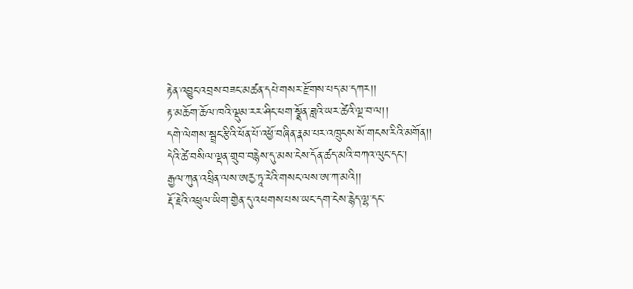རྟེན་འབྱུང་འབྲས་བཟང་མཚན་དཔེ་གསར་རྫོགས་པད་མ་དཀར།།
རྟ་མཆོག་ཆོལ་ཁའི་ལྡུམ་རར་ཤིང་ཕག་སྣྲོན་ཟླའི་ཡར་ཚེའི་ལྔ་བ་ལ།།
དགེ་ལེགས་སྦྲང་རྩིའི་ཕོན་པོ་འཕྱོ་བཞིན་རྣམ་པར་འཁྲུངས་སོ་གངས་རིའི་མགོན།།
དེའི་ཚེ་བསིལ་ལྡན་གྲུབ་བརྙེས་དུ་མས་ངེས་དོན་ཚད་མའི་བཀའ་ལུང་དང་།
རྒྱལ་ཀུན་འཕྲིན་ལས་ཨརྱ་ཏཱ་རེའི་གསང་ལས་ཨ་ཀ་མའི།།
རྡོ་རྗེའི་འཕྲུལ་ཡིག་གྱེན་དུ་འཕགས་པས་ཡང་དག་ངེས་རྙེད་ལྷ་དང་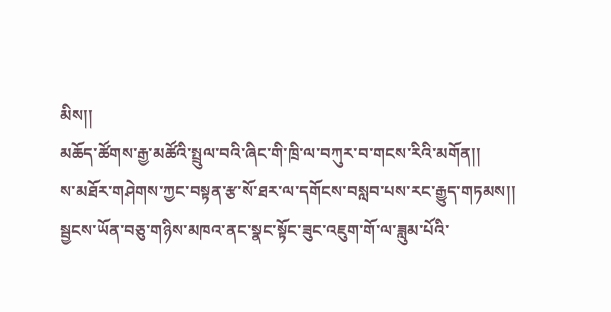མིས།།
མཆོད་ཚོགས་རྒྱ་མཚོའི་སྤྲུལ་བའི་ཞིང་གི་ཁྲི་ལ་བཀུར་བ་གངས་རིའི་མགོན།།
ས་མཐོར་གཤེགས་ཀྱང་བསྟན་རྩ་སོ་ཐར་ལ་དགོངས་བསླབ་པས་རང་རྒྱུད་གཏམས།།
སྦྱངས་ཡོན་བཅུ་གཉིས་མཁའ་ནང་སྣང་སྟོང་ཟུང་འཇུག་གོ་ལ་ཟླུམ་པོའི་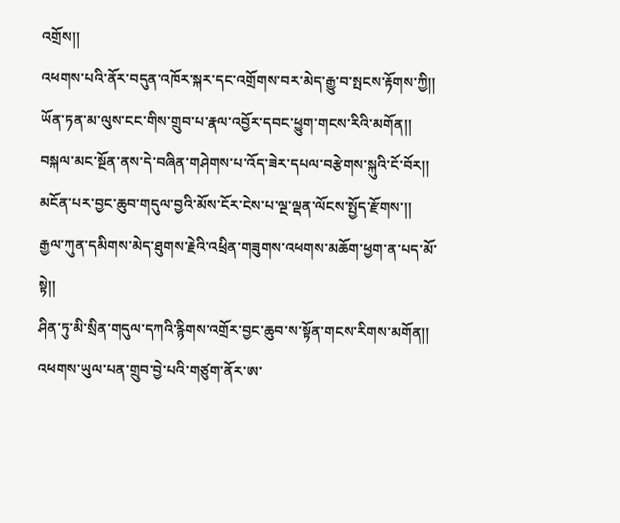འགྲོས།།
འཕགས་པའི་ནོར་བདུན་འཁོར་སྐར་དང་འགྲོགས་བར་མེད་རྒྱུ་བ་སྤངས་རྟོགས་ཀྱི།།
ཡོན་ཏན་མ་ལུས་ངང་གིས་གྲུབ་པ་རྣལ་འབྱོར་དབང་ཕྱུག་གངས་རིའི་མགོན།།
བསྐལ་མང་སྔོན་ནས་དེ་བཞིན་གཤེགས་པ་འོད་ཟེར་དཔལ་བརྩེགས་སྐུའི་ངོ་བོར།།
མངོན་པར་བྱང་ཆུབ་གདུལ་བྱའི་མོས་ངོར་ངེས་པ་ལྔ་ལྡན་ལོངས་སྤྱོད་རྫོགས་།།
རྒྱལ་ཀུན་དམིགས་མེད་ཐུགས་རྗེའི་འཕྲིན་གཟུགས་འཕགས་མཆོག་ཕྱག་ན་པད་མོ་སྟེ།།
ཤིན་ཏུ་མི་སྲིན་གདུལ་དཀའི་རྙིགས་འགྲོར་བྱང་ཆུབ་ས་སྟོན་གངས་རིགས་མགོན།།
འཕགས་ཡུལ་པན་གྲུབ་བྱེ་པའི་གཙུག་ནོར་ཨ་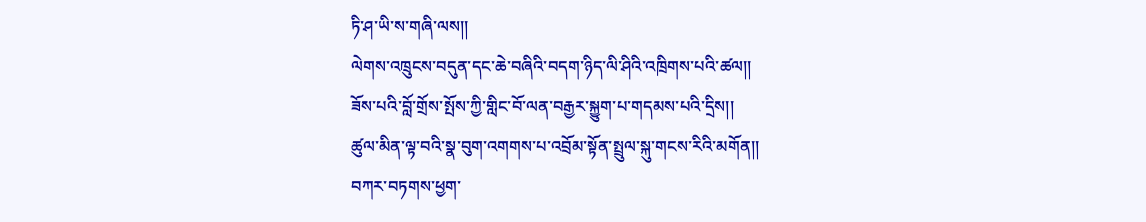ཏི་ཤ་ཡི་ས་གཞི་ལས།།
ལེགས་འཁྲུངས་བདུན་དང་ཆེ་བཞིའི་བདག་ཉིད་ལི་ཤིའི་འཁྲིགས་པའི་ཚལ།།
ཟོས་པའི་བློ་གྲོས་སྤོས་ཀྱི་གླིང་བོ་ལན་བརྒྱར་སྐྱུག་པ་གདམས་པའི་དྲིས།།
ཚུལ་མིན་ལྟ་བའི་སྣ་བུག་འགགས་པ་འབྲོམ་སྟོན་སྤྲུལ་སྐུ་གངས་རིའི་མགོན།།
བཀར་བཏགས་ཕྱག་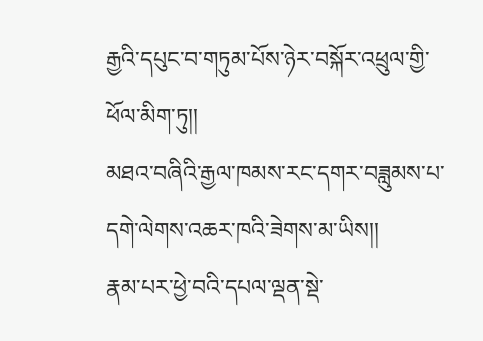རྒྱའི་དཔུང་བ་གཏུམ་པོས་ཉེར་བསྐོར་འཕྲུལ་གྱི་ཕོལ་མིག་ཏུ།།
མཐའ་བཞིའི་རྒྱལ་ཁམས་རང་དགར་བཟླུམས་པ་དགེ་ལེགས་འཆར་ཁའི་ཟེགས་མ་ཡིས།།
རྣམ་པར་ཕྱེ་བའི་དཔལ་ལྡན་སྡེ་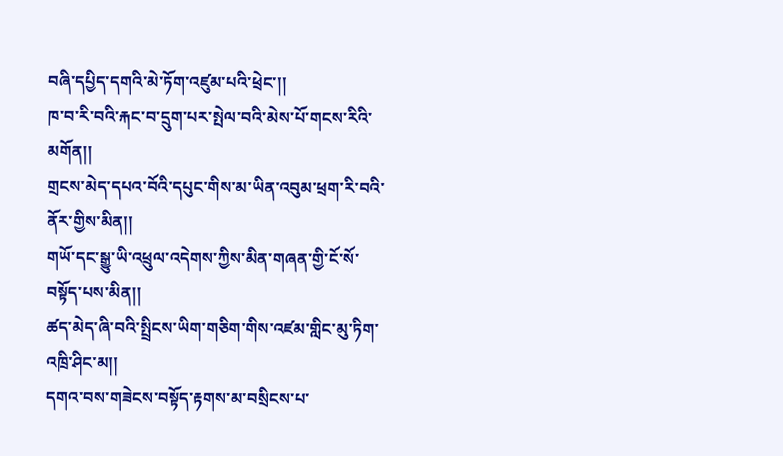བཞི་དཔྱིད་དགའི་མེ་ཏོག་འཛུམ་པའི་ཕྲེང་།།
ཁ་བ་རི་བའི་རྐང་བ་དྲུག་པར་སྤེལ་བའི་མེས་པོ་གངས་རིའི་མགོན།།
གྲངས་མེད་དཔའ་བོའི་དཔུང་གིས་མ་ཡིན་འབུམ་ཕྲག་རི་བའི་ནོར་གྱིས་མིན།།
གཡོ་དང་སྒྱུ་ཡི་འཕྲུལ་འདེགས་ཀྱིས་མིན་གཞན་གྱི་ངོ་སོ་བསྟོད་པས་མིན།།
ཚད་མེད་ཞི་བའི་སྤྲིངས་ཡིག་གཅིག་གིས་འཛམ་གླིང་མུ་ཏིག་འཁྲི་ཤིང་མ།།
དགའ་བས་གཟེངས་བསྟོད་རྟགས་མ་བསྲིངས་པ་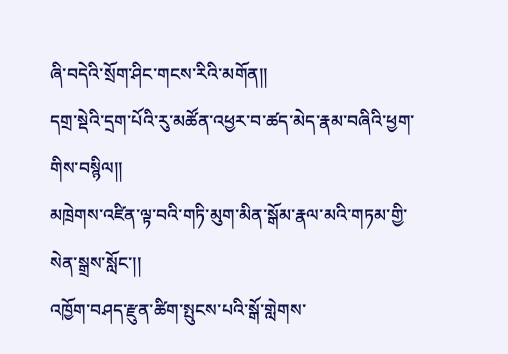ཞི་བདེའི་སྲོག་ཤིང་གངས་རིའི་མགོན།།
དགྲ་སྡེའི་དྲག་པོའི་རུ་མཚོན་འཕྱར་བ་ཚད་མེད་རྣམ་བཞིའི་ཕྱག་གིས་བསྙིལ།།
མཁྲེགས་འཛིན་ལྟ་བའི་གཏི་མུག་མིན་སྒོམ་རྣལ་མའི་གཏམ་གྱི་སེན་སྒྲས་སློང་།།
འཁྱོག་བཤད་རྫུན་ཚིག་སྤུངས་པའི་སྒོ་གླེགས་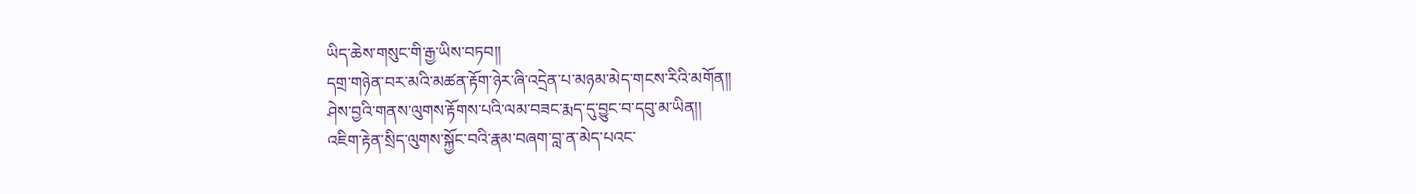ཡིད་ཆེས་གསུང་གི་རྒྱ་ཡིས་བཏབ།།
དགྲ་གཉེན་བར་མའི་མཚན་རྟོག་ཉེར་ཞི་འདྲེན་པ་མཉམ་མེད་གངས་རིའི་མགོན།།
ཤེས་བྱའི་གནས་ལུགས་རྟོགས་པའི་ལམ་བཟང་རྨད་དུ་བྱུང་བ་དབུ་མ་ཡིན།།
འཇིག་རྟེན་སྲིད་ལུགས་སྐྱོང་བའི་རྣམ་བཞག་བླ་ན་མེད་པའང་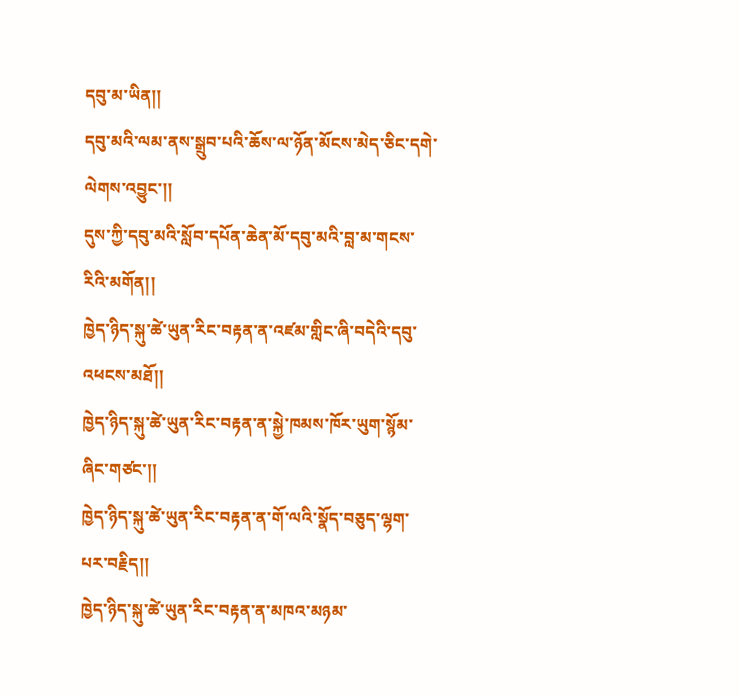དབུ་མ་ཡིན།།
དབུ་མའི་ལམ་ནས་སྒྲུབ་པའི་ཆོས་ལ་ཉོན་མོངས་མེད་ཅིང་དགེ་ལེགས་འབྱུང་།།
དུས་ཀྱི་དབུ་མའི་སློབ་དཔོན་ཆེན་མོ་དབུ་མའི་བླ་མ་གངས་རིའི་མགོན།།
ཁྱེད་ཉིད་སྐུ་ཚེ་ཡུན་རིང་བརྟན་ན་འཛམ་གླིང་ཞི་བདེའི་དབུ་འཕངས་མཐོ།།
ཁྱེད་ཉིད་སྐུ་ཚེ་ཡུན་རིང་བརྟན་ན་སྐྱེ་ཁམས་ཁོར་ཡུག་སྙོམ་ཞིང་གཙང་།།
ཁྱེད་ཉིད་སྐུ་ཚེ་ཡུན་རིང་བརྟན་ན་གོ་ལའི་སྣོད་བཅུད་ལྷག་པར་བརྗིད།།
ཁྱེད་ཉིད་སྐུ་ཚེ་ཡུན་རིང་བརྟན་ན་མཁའ་མཉམ་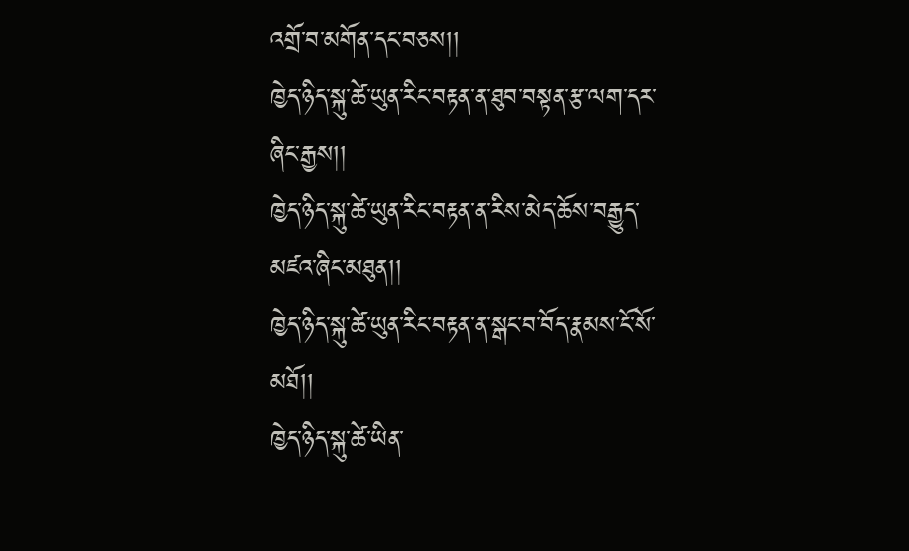འགྲོ་བ་མགོན་དང་བཅས།།
ཁྱེད་ཉིད་སྐུ་ཚེ་ཡུན་རིང་བརྟན་ན་ཐུབ་བསྟན་རྩ་ལག་དར་ཞིང་རྒྱས།།
ཁྱེད་ཉིད་སྐུ་ཚེ་ཡུན་རིང་བརྟན་ན་རིས་མེད་ཆོས་བརྒྱུད་མཛའ་ཞིང་མཐུན།།
ཁྱེད་ཉིད་སྐུ་ཚེ་ཡུན་རིང་བརྟན་ན་སྒང་བ་བོད་རྣམས་ངོ་སོ་མཐོ།།
ཁྱེད་ཉིད་སྐུ་ཚེ་ཡིན་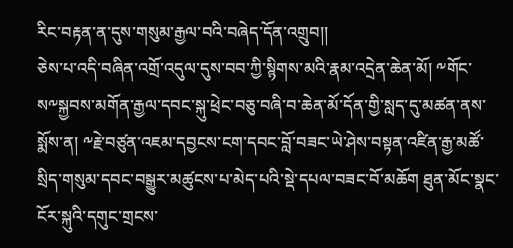རིང་བརྟན་ན་དུས་གསུམ་རྒྱལ་བའི་བཞེད་དོན་འགྲུབ།།
ཅེས་པ་འདི་བཞིན་འགྲོ་འདུལ་དུས་བབ་ཀྱི་སྙིགས་མའི་རྣམ་འདྲེན་ཆེན་མོ། ༸གོང་ས༸སྐྱབས་མགོན་རྒྱལ་དབང་སྐུ་ཕྲེང་བཅུ་བཞི་བ་ཆེན་མོ་དོན་གྱི་སླད་དུ་མཚན་ནས་སྨོས་ན། ༸རྗེ་བཙུན་འཇམ་དབྱངས་ངག་དབང་བློ་བཟང་ཡེ་ཤེས་བསྟན་འཛིན་རྒྱ་མཚོ་སྲིད་གསུམ་དབང་བསྒྱུར་མཚུངས་པ་མེད་པའི་སྡེ་དཔལ་བཟང་བོ་མཆོག ཐུན་མོང་སྣང་ངོར་སྐུའི་དགུང་གྲངས་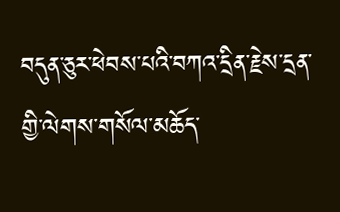བདུན་ཅུར་ཕེབས་པའི་བཀའ་དྲིན་རྗེས་དྲན་གྱི་ལེགས་གསོལ་མཆོད་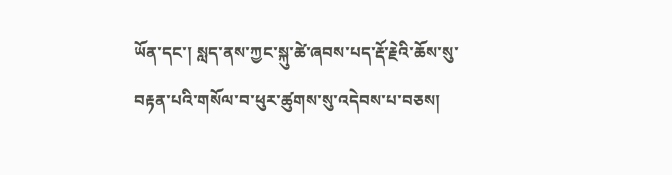ཡོན་དང་། སླད་ནས་ཀྱང་སྐུ་ཚེ་ཞབས་པད་རྡོ་རྗེའི་ཆོས་སུ་བརྟན་པའི་གསོལ་བ་ཕུར་ཚུགས་སུ་འདེབས་པ་བཅས།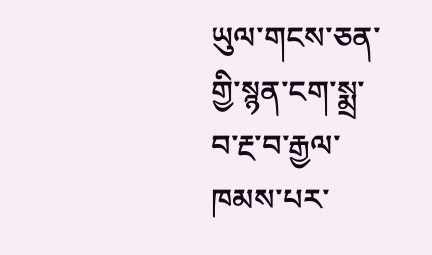ཡུལ་གངས་ཅན་གྱི་སྙན་ངག་སྨྲ་བ་རྔ་བ་རྒྱལ་ཁམས་པར་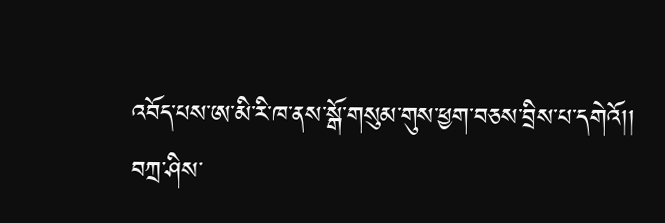འབོད་པས་ཨ་མི་རི་ཁ་ནས་སྒོ་གསུམ་གུས་ཕྱག་བཅས་བྲིས་པ་དགེའོ།།
བཀྲ་ཤིས་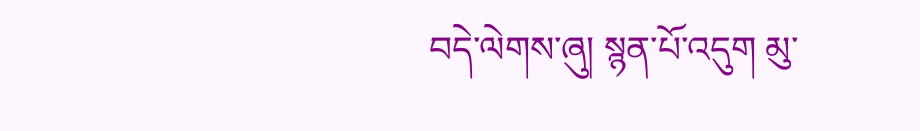བདེ་ལེགས་ཞུ། སྙན་པོ་འདུག མུ་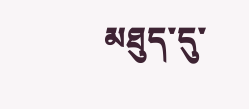མཐུད་དུ་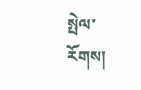སྤེལ་རོགས།